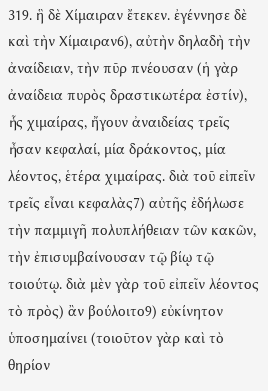319. ἣ δὲ Χίμαιραν ἔτεκεν. ἐγέννησε δὲ καὶ τὴν Χίμαιραν6), αὐτὴν δηλαδὴ τὴν ἀναίδειαν, τὴν πῦρ πνέουσαν (ἡ γὰρ ἀναίδεια πυρὸς δραστικωτέρα ἐστίν), ἧς χιμαίρας, ἤγουν ἀναιδείας τρεῖς ἦσαν κεφαλαί, μία δράκοντος, μία λέοντος, ἑτέρα χιμαίρας. διὰ τοῦ εἰπεῖν τρεῖς εἶναι κεφαλὰς7) αὐτῆς ἐδήλωσε τὴν παμμιγῆ πολυπλήθειαν τῶν κακῶν, τὴν ἐπισυμβαίνουσαν τῷ βίῳ τῷ τοιούτῳ. διὰ μὲν γὰρ τοῦ εἰπεῖν λέοντος τὸ πρὸς) ἂν βούλοιτο9) εὐκίνητον ὑποσημαίνει (τοιοῦτον γὰρ καὶ τὸ θηρίον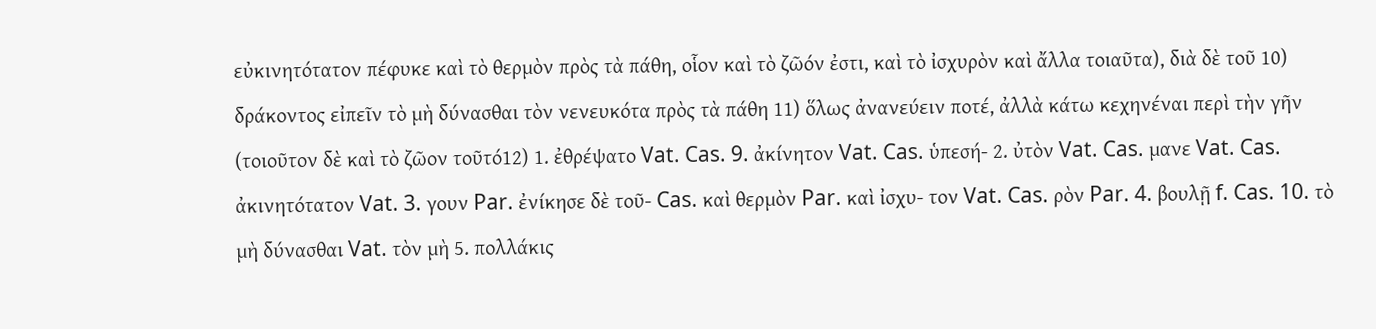εὐκινητότατον πέφυκε καὶ τὸ θερμὸν πρὸς τὰ πάθη, οἷον καὶ τὸ ζῶόν ἐστι, καὶ τὸ ἰσχυρὸν καὶ ἄλλα τοιαῦτα), διὰ δὲ τοῦ 10) δράκοντος εἰπεῖν τὸ μὴ δύνασθαι τὸν νενευκότα πρὸς τὰ πάθη 11) ὅλως ἀνανεύειν ποτέ, ἀλλὰ κάτω κεχηνέναι περὶ τὴν γῆν (τοιοῦτον δὲ καὶ τὸ ζῶον τοῦτό12) 1. ἐθρέψατο Vat. Cas. 9. ἀκίνητον Vat. Cas. ὑπεσή- 2. ὐτὸν Vat. Cas. μανε Vat. Cas. ἀκινητότατον Vat. 3. γουν Par. ἐνίκησε δὲ τοῦ- Cas. καὶ θερμὸν Par. καὶ ἰσχυ- τον Vat. Cas. ρὸν Par. 4. βουλῇ f. Cas. 10. τὸ μὴ δύνασθαι Vat. τὸν μὴ 5. πολλάκις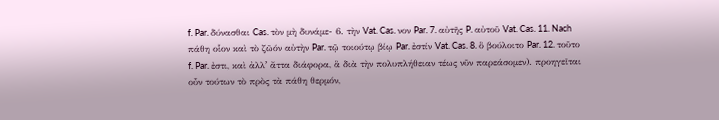f. Par. δύνασθαι Cas. τὸν μὴ δυνάμε- 6. τὴν Vat. Cas. νον Par. 7. αὐτῆς P. αὐτοῦ Vat. Cas. 11. Nach πάθη οἷον καὶ τὸ ζῶόν αὐτὴν Par. τῷ τοιούτῳ βίῳ Par. ἐστίν Vat. Cas. 8. ὃ βούλοιτο Par. 12. τοῦτο f. Par. ἐστι, καὶ ἀλλʼ ἄττα διάφορα, ἃ διὰ τὴν πολυπλήθειαν τέως νῦν παρεάσομεν). προηγεῖται οὖν τούτων τὸ πρὸς τὰ πάθη θερμόν,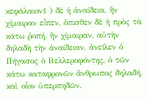κεφάλαιον1 ) δὲ ἡ ἀναίδεια, ἢν χίμαιραν εἶπεν, ὄπισθεν δὲ ἡ πρὸς τὰ κάτω ῥοπή. ἣν χίμαιραν, αὐτὴν δηλαδὴ τὴν ἀναίδειαν, ἀνεῖλεν ὁ Πήγασος ὁ Βελλεροφόντης, ὁ τῶν κάτω καταφρονῶν ἄνθρωπος δηλαδή, καὶ οἷον ὑπερπηδῶν.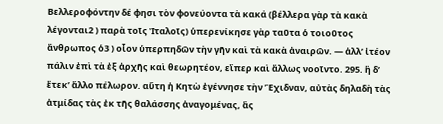Βελλεροφόντην δέ φησι τὸν φονεύοντα τὰ κακά (βέλλερα γὰρ τὰ κακὰ λέγονται2 ) παρὰ τοῖς Ἰταλοῖς) ὑπερενίκησε γὰρ ταῦτα ὁ τοιοῦτος ἄνθρωπος ὁ3 ) οἷον ὑπερπηδῶν τὴν γῆν καὶ τὰ κακὰ ἀναιρῶν. — ἀλλʼ ἰτέον πάλιν ἐπὶ τὰ ἐξ ἀρχῆς καὶ θεωρητέον, εἴπερ καὶ ἄλλως νοοῖντο. 295. ἣ δʼ ἔτεκʼ ἄλλο πέλωρον. αὕτη ἡ Κητὼ ἐγέννησε τὴν Ἕχιδναν, αὐτὰς δηλαδὴ τὰς ἀτμίδας τὰς ἐκ τῆς θαλάσσης ἀναγομένας, ἃς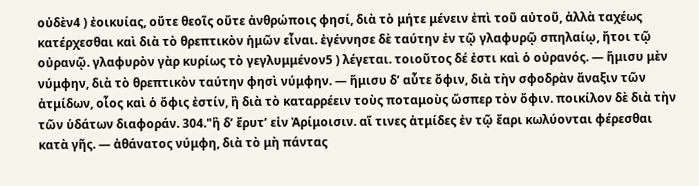οὐδὲν4 ) ἐοικυίας, οὔτε θεοῖς οὔτε ἀνθρώποις φησί, διὰ τὸ μήτε μένειν ἐπὶ τοῦ αὐτοῦ, ἀλλὰ ταχέως κατέρχεσθαι καὶ διὰ τὸ θρεπτικὸν ἡμῶν εἶναι. ἐγέννησε δὲ ταύτην ἐν τῷ γλαφυρῷ σπηλαίῳ, ἤτοι τῷ οὐρανῷ. γλαφυρὸν γὰρ κυρίως τὸ γεγλυμμένον5 ) λέγεται. τοιοῦτος δέ ἐστι καὶ ὁ οὐρανός. — ἥμισυ μὲν νύμφην, διὰ τὸ θρεπτικὸν ταύτην φησὶ νύμφην. — ἥμισυ δʼ αὖτε ὄφιν, διὰ τὴν σφοδρὰν ἄναξιν τῶν ἀτμίδων, οἷος καὶ ὁ ὄφις ἐστίν, ἢ διὰ τὸ καταρρέειν τοὺς ποταμοὺς ὥσπερ τὸν ὄφιν. ποικίλον δὲ διὰ τὴν τῶν ὑδάτων διαφοράν. 304."ἣ δʼ ἔρυτ’ εἰν Ἀρίμοισιν. αἵ τινες ἀτμίδες ἐν τῷ ἔαρι κωλύονται φέρεσθαι κατὰ γῆς. — ἀθάνατος νύμφη, διὰ τὸ μὴ πάντας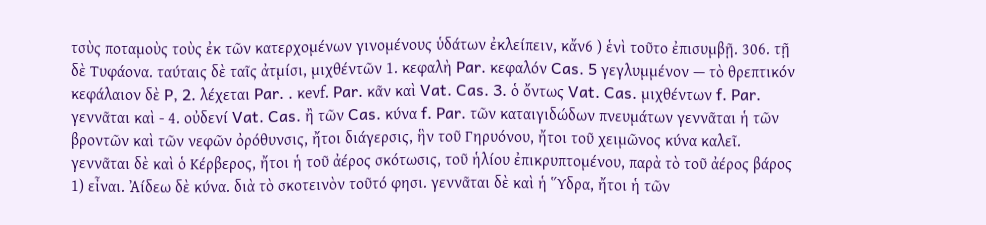τσὺς ποταμοὺς τοὺς ἐκ τῶν κατερχομένων γινομένους ὑδάτων ἐκλείπειν, κἄν6 ) ἑνὶ τοῦτο ἐπισυμβῇ. 306. τῇ δὲ Τυφάονα. ταύταις δὲ ταῖς ἀτμίσι, μιχθέντῶν 1. κεφαλὴ Par. κεφαλόν Cas. 5 γεγλυμμένον — τὸ θρεπτικόν κεφάλαιον δὲ P, 2. λέχεται Par. . κeνf. Par. κᾶν καὶ Vat. Cas. 3. ὁ ὄντως Vat. Cas. μιχθέντων f. Par. γεννᾶται καὶ - 4. οὐδενί Vat. Cas. ἢ τῶν Cas. κύνα f. Par. τῶν καταιγιδώδων πνευμάτων γεννᾶται ἡ τῶν βροντῶν καὶ τῶν νεφῶν ὀρόθυνσις, ἤτοι διάγερσις, ἣν τοῦ Γηρυόνου, ἤτοι τοῦ χειμῶνος κύνα καλεῖ. γεννᾶται δὲ καὶ ὁ Κέρβερος, ἤτοι ἡ τοῦ ἀέρος σκότωσις, τοῦ ἡλίου ἐπικρυπτομένου, παρὰ τὸ τοῦ ἀέρος βάρος 1) εἶναι. Ἀίδεω δὲ κύνα. διὰ τὸ σκοτεινὸν τοῦτό φησι. γεννᾶται δὲ καὶ ἡ Ὕδρα, ἤτοι ἡ τῶν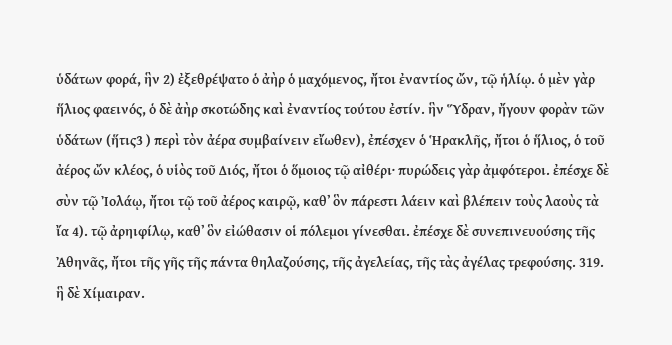ὑδάτων φορά, ἣν 2) ἐξεθρέψατο ὁ ἀὴρ ὁ μαχόμενος, ἤτοι ἐναντίος ὤν, τῷ ἡλίῳ. ὁ μὲν γὰρ ἥλιος φαεινός, ὁ δὲ ἀὴρ σκοτώδης καὶ ἐναντίος τούτου ἐστίν. ἣν Ὕδραν, ἤγουν φορὰν τῶν ὑδάτων (ἥτις3 ) περὶ τὸν ἀέρα συμβαίνειν εἴωθεν), ἐπέσχεν ὁ Ἡρακλῆς, ἤτοι ὁ ἥλιος, ὁ τοῦ ἀέρος ὤν κλέος, ὁ υἱὸς τοῦ Διός, ἤτοι ὁ ὅμοιος τῷ αἰθέρι· πυρώδεις γὰρ ἀμφότεροι. ἐπέσχε δὲ σὺν τῷ Ἰολάῳ, ἤτοι τῷ τοῦ ἀέρος καιρῷ, καθʼ ὃν πάρεστι λάειν καὶ βλέπειν τοὺς λαοὺς τὰ ἴα 4). τῷ ἀρηιφίλῳ, καθʼ ὃν εἰώθασιν οἱ πόλεμοι γίνεσθαι. ἐπέσχε δὲ συνεπινευούσης τῆς Ἀθηνᾶς, ἤτοι τῆς γῆς τῆς πάντα θηλαζούσης, τῆς ἀγελείας, τῆς τὰς ἀγέλας τρεφούσης. 319. ἣ δὲ Χίμαιραν.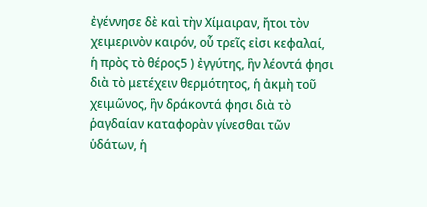ἐγέννησε δὲ καὶ τὴν Χίμαιραν, ἤτοι τὸν χειμερινὸν καιρόν, οὗ τρεῖς εἰσι κεφαλαί, ἡ πρὸς τὸ θέρος5 ) ἐγγύτης, ἣν λέοντά φησι διὰ τὸ μετέχειν θερμότητος, ἡ ἀκμὴ τοῦ χειμῶνος, ἣν δράκοντά φησι διὰ τὸ ῥαγδαίαν καταφορὰν γίνεσθαι τῶν ὑδάτων, ἡ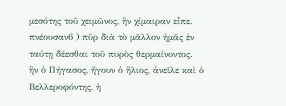μεσότης τοῦ χειμῶνος, ἣν χίμαιραν εἶπε. πνέουσαν6 ) πῦρ διὰ τὸ μᾶλλον ἡμᾶς ἐν ταύτῃ δέεσθαι τοῦ πυρὸς θερμαίνοντος. ἣν ὁ Πήγασος, ἤγουν ὁ ἥλιος, ἀνεῖλε καὶ ὁ Βελλεροφόντης, ἡ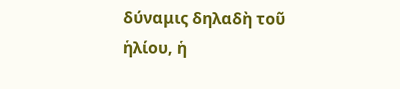δύναμις δηλαδὴ τοῦ ἡλίου, ἡ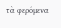τὰ φερόμενα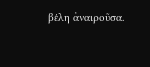βέλη ἀναιροῦσα.